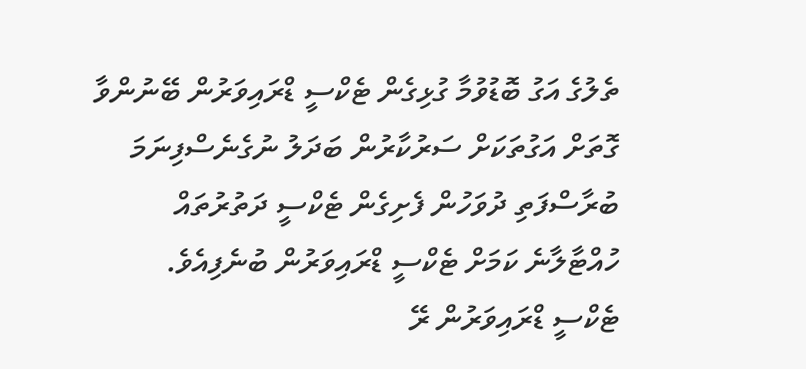ތެލުގެ އަގު ބޮޑުވުމާ ގުޅިގެން ޓެކްސީ ޑްރައިވަރުން ބޭނުންވާ ގޮތަށް އަގުތަކަށް ސަރުކާރުން ބަދަލު ނުގެނެސްފިނަމަ ބުރާސްފަތި ދުވަހުން ފެށިގެން ޓެކްސީ ދަތުރުތައް ހުއްޓާލާނެ ކަމަށް ޓެކްސީ ޑްރައިވަރުން ބުނެފިއެވެ.
ޓެކްސީ ޑްރައިވަރުން ރޭ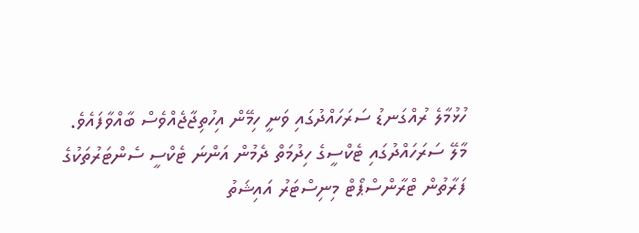ހުޅުމާލެ ރުއްގަނޑު ސަރަހައްދުގައި ވަނީ ހިމޭން އިހުތިޖާޖެއްވެސް ބާއްވާފައެވެ.
މާލޭ ސަރަހައްދުގައި ޓެކްސީގެ ހިދުމަތް ދެމުން އަންނަ ޓެކްސީ ސެންޓަރުތަކުގެ ފަރާތުން ޓްރާންސްޕޯޓް މިނިސްޓަރު އައިޝަތު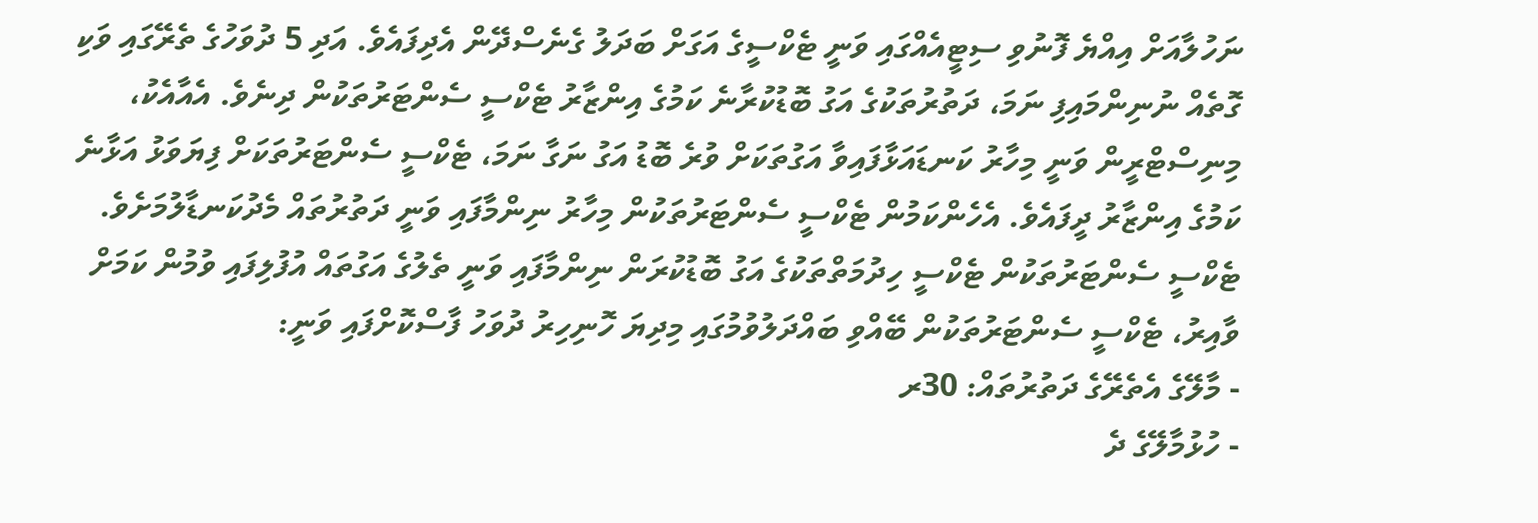ނަހުލާއަށް އިއްޔެ ފޮނުވި ސިޓީއެއްގައި ވަނީ ޓެކްސީގެ އަގަށް ބަދަލު ގެނެސްދޭން އެދިފައެވެ. އަދި 5 ދުވަހުގެ ތެރޭގައި ވަކި ގޮތެއް ނުނިންމައިފި ނަމަ، ދަތުރުތަކުގެ އަގު ބޮޑުކުރާނެ ކަމުގެ އިންޒާރު ޓެކްސީ ސެންޓަރުތަކުން ދިނެވެ. އެއާއެކު، މިނިސްޓްރީން ވަނީ މިހާރު ކަނޑައަޅާފައިވާ އަގުތަކަށް ވުރެ ބޮޑު އަގު ނަގާ ނަމަ، ޓެކްސީ ސެންޓަރުތަކަށް ފިޔަވަޅު އަޅާނެ ކަމުގެ އިންޒާރު ދީފައެވެ. އެހެންކަމުން ޓެކްސީ ސެންޓަރުތަކުން މިހާރު ނިންމާފައި ވަނީ ދަތުރުތައް މެދުކަނޑާލުމަށެވެ.
ޓެކްސީ ސެންޓަރުތަކުން ޓެކްސީ ހިދުމަތްތަކުގެ އަގު ބޮޑުކުރަން ނިންމާފައި ވަނީ ތެލުގެ އަގުތައް އުފުލިފައި ވުމުން ކަމަށް ވާއިރު، ޓެކްސީ ސެންޓަރުތަކުން ބޭއްވި ބައްދަލުވުމުގައި މިދިޔަ ހޮނިހިރު ދުވަހު ފާސްކޮށްފައި ވަނީ:
- މާލޭގެ އެތެރޭގެ ދަތުރުތައް: 30ރ
- ހުޅުމާލޭގެ ދެ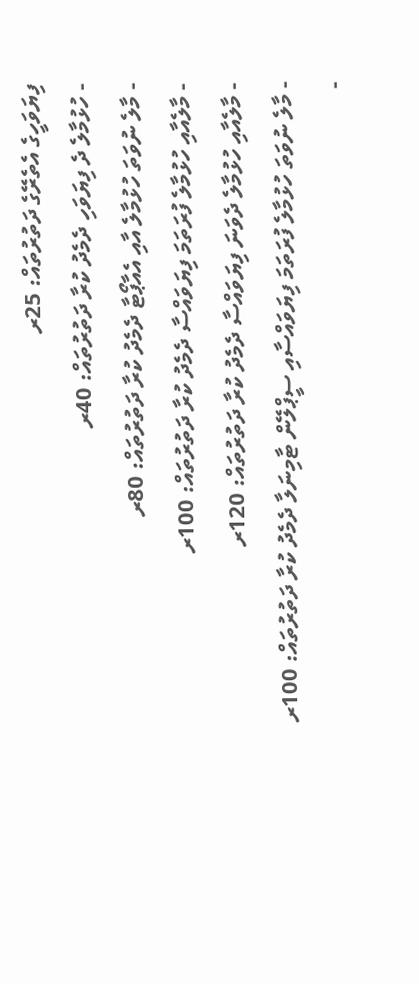ފިޔަވަހީގެ އެތެރޭގެ ދަތުރުތައް: 25ރ
- ހުޅުމާލެ ދެ ފިޔަވަހި ދެމެދު ކުރާ ދަތުރުތައް: 40ރ
- މާލެ ނުވަތަ ހުޅުމާލެ އާއި އެއާޕޯޓާ ދެމެދު ކުރާ ދަތުރުތައް: 80ރ
- މާލެއާއި ހުޅުމާލެ ފުރަތަމަ ފިޔަވައްސާ ދެމެދު ކުރާ ދަތުރުތައް: 100ރ
- މާލެއާއި ހުޅުމާލެ ދެވަނަ ފިޔަވައްސާ ދެމެދު ކުރާ ދަތުރުތައް: 120ރ
- މާލެ ނުވަތަ ހުޅުމާލެ ފުރަތަމަ ފިޔަވައްސާއި ސީޕްލޭން ޓާމިނަލާ ދެމެދު ކުރާ ދަތުރުތައް: 100ރ
-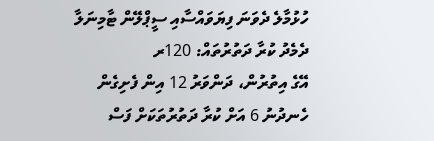ހުޅުމާލެ ދެވަނަ ފިޔަވައްސާއި ސީޕްލޭން ޓާމިނަލާ ދެމެދު ކުރާ ދަތުރުތައް: 120ރ
އޭގެ އިތުރުން، ދަންވަރު 12 އިން ފެށިގެން ހެނދުނު 6 އަށް ކުރާ ދަތުރުތަކަށް ފަސް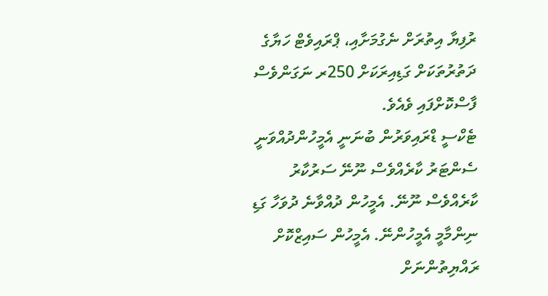ރުފިޔާ އިތުރަށް ނެގުމަށާއި، ޕްރައިވެޓް ހަޔާގެ ދަތުރުތަކަށް ގަޑިއިރަކަށް 250ރ ނަގަންވެސް ފާސްކޮށްފައި ވެއެވެ.
ޓެކްސީ ޑްރައިވަރުން ބުނަނީ އެމީހުންދުއްވަނީ ސެންޓަރު ކާރެއްވެސް ނޫނޭ ސަރުކާރު ކާރެއްވެސް ނޫނޭ. އެމީހުން ދުއްވާނެ ދުވަހާ ގަޑި ނިންމާމީ އެމީހުންނޭ. އެމީހުން ސައިޒްކޮށް ރައްޔިތުންނަށް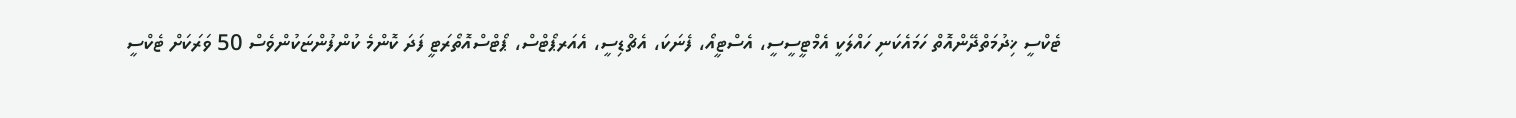ޓެކްސީ ޚިދުމަތްދޭންއޮތް ހަމައެކަނި ހައްލަކީ އެމްޓީސީސީ، އެސްޓީއޯ، ފެނަކަ، އެޗްޑިސީ، އެއަރޕޯޓްސް، ޕޯޓްސްއޮތޯރަޓީ ފަދަ ކޮންމެ ކުންފުންޏަކުންވެސް 50 ވަރަކަށް ޓެކްސީ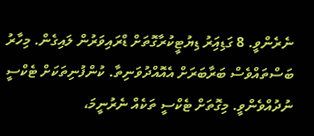ނެރެންވީ. 8 ގަޑިއަިރު ޑިޔުޓީކުރާގޮތަށް ޑްރައިވަރުން ލައިގެން. މިހާރު ބަސްތައްވެސް ބަރާބަރަށް އެއޮއްދުވަނިތާ. ކުންފުނިތަކަށް ޓެކްސީ ނުދުއްވެންވީ. މިގޮތަށް ޓެކްސީ ތަކެއް ނެރުނީމަ،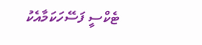ޓެކްސީ ފަސޭހަކަމާއެކު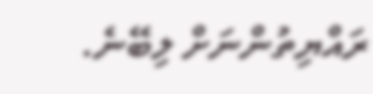ރައްޔިތުންނަށް ލިބޭނެ.